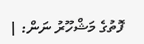ފޮތުގެ މަޝްހޫރު ނަން: |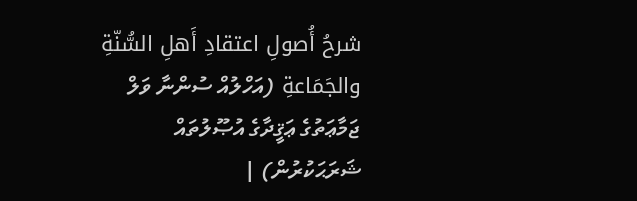شرحُ أُصولِ اعتقادِ أَهلِ السُّنّةِ والجَمَاعةِ (އަހްލުއް ސުންނާ ވަލް ޖަމާޢަތުގެ ޢަޤީދާގެ އުޞޫލުތައް ޝަރަޙަކުރުން) |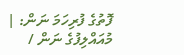ފޮތުގެ ފުރިހަމަ ނަން: |
މުއައްލިފުގެ ނަން /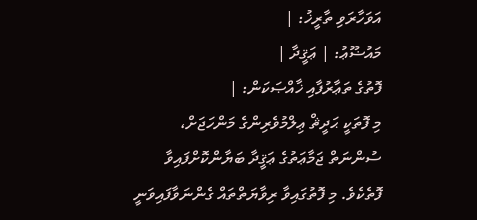އަވަހާރަވި ތާރީޚު: |
މައުޟޫޢު: | ޢަޤީދާ |
ފޮތުގެ ތަޢާރުފާއި ޚާއްޞަކަން: |
މި ފޮތަކީ ޙަދީޘް ޢިލްމުވެރިންގެ މަންހަޖަށް، ސުންނަތް ޖަމާޢަތުގެ ޢަޤީދާ ބަޔާންކޮށްފައިވާ ފޮތެކެވެ. މި ފޮތުގައިވާ ރިވާޔަތްތައް ގެންނަވާފައިވަނީ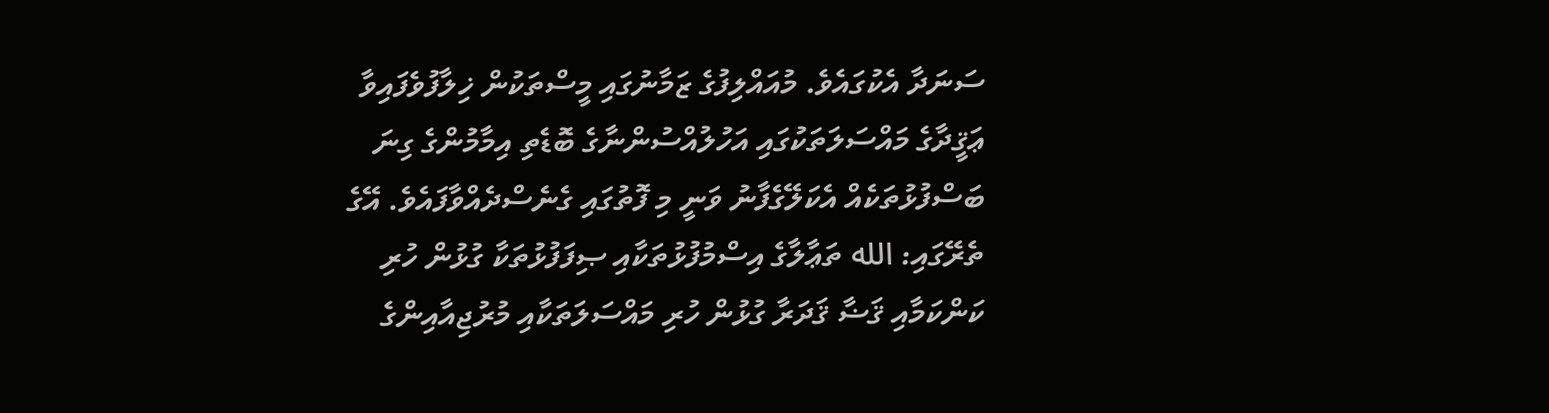ސަނަދާ އެކުގައެވެ. މުއައްލިފުގެ ޒަމާނުގައި މީސްތަކުން ޚިލާފުވެފައިވާ ޢަޤީދާގެ މައްސަލަތަކުގައި އަހުލުއްސުންނާގެ ބޮޑެތި އިމާމުންގެ ގިނަ ބަސްފުޅުތަކެއް އެކަލޭގެފާނު ވަނީ މި ފޮތުގައި ގެނެސްދެއްވާފައެވެ. އޭގެ ތެރޭގައި: الله ތަޢާލާގެ އިސްމުފުޅުތަކާއި ޞިފަފުޅުތަކާ ގުޅުން ހުރި ކަންކަމާއި ޤަޟާ ޤަދަރާ ގުޅުން ހުރި މައްސަލަތަކާއި މުރުޖިއާއިންގެ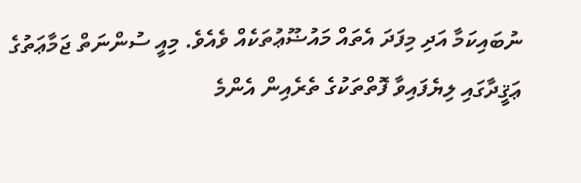ނުބައިކަމާ އަދި މިފަދަ އެތައް މައުޟޫޢުތަކެއް ވެއެވެ. މިއީ ސުންނަތް ޖަމާޢަތުގެ ޢަޤީދާގައި ލިޔެފައިވާ ފޮތްތަކުގެ ތެރެއިން އެންމެ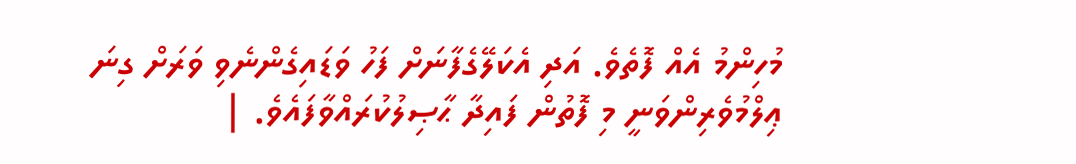މުހިންމު އެއް ފޮތެވެ. އަދި އެކަލޭގެފާނަށް ފަހު ވަޑައިގެންނެވި ވަރަށް ގިނަ ޢިލްމުވެރިންވަނީ މި ފޮތުން ފައިދާ ޙާޞިލުކުރައްވާފައެވެ. |